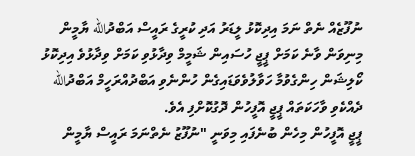ނުފޫޒެއް ނެތް ނަމަ އިދިކޮޅު ލީޑަރު އަދި ކުރީގެ ރައީސް އަބްދުالله ޔާމީން މިނިވަން ވާނެ ކަމަށް ޕީޖީ ހުސައިން ޝަމީމް ވިދާޅުވި ކަމަށް ވިދާޅުވެ އިދިކޮޅު ކޯލިޝަން ހިންގެވުމާ ހަވާލުވެވަޑައިގެން ހުންނެވި އަބްދުއްރަހީމް އަބްދުالله ދެއްކެވި ވާހަކަތައް ޕީޖީ އޮފީހުން ދޮގުކޮށްފި އެވެ.
ޕީޖީ އޮފީހުން މިހެން ބުނެފައި މިވަނީ "ނުފޫޒު ނެތްނަމަ ރައީސް ޔާމީން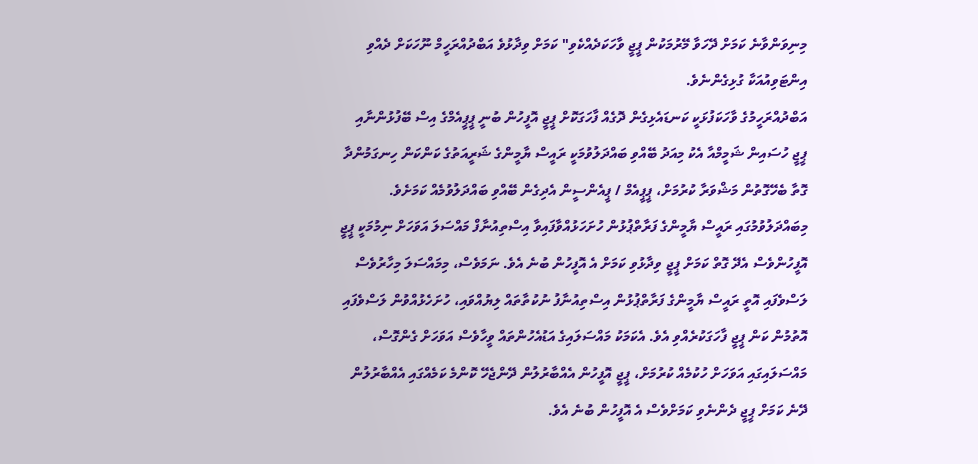މިނިވަންވާނެ ކަމަށް ދޭހަވާ މޭރުމަކުން ޕީޖީ ވާހަކަދެއްކެވި" ކަމަށް ވިދާޅުވެ އަބްދުއްރަހީމް ނޫހަކަށް ދެއްވި އިންޓަވިއުއަކާ ގުޅިގެންނެވެ.
އަބްދުއްރަހީމުގެ ވާހަކަފުޅަކީ ކަނޑައެޅިގެން ދޮގެއް ފާހަގަކޮށް ޕީޖީ އޮފީހުން ބުނީ ޕީޕީއެމްގެ އިސް ބޭފުޅުންނާއި ޕީޖީ ހުސައިން ޝަމީމްއާ އެކު މިއަދު ބޭއްވި ބައްދަލުވުމަކީ ރައީސް ޔާމީންގެ ޝަރީއަތުގެ ކަންކަން ހިނގަމުންދާ ގޮތާ ބެހޭގޮތުން މަޝްވަރާ ކުރުމަށް، ޕީޕީއެމް / ޕީއެންސީން އެދިގެން ބޭއްވި ބައްދަލުވުމެއް ކަމަށެވެ.
މިބައްދަލުވުމުގައި ރައީސް ޔާމީންގެ ފަރާތްޕުޅުން ހުށަހަޅުއްވާފައިވާ އިސްތިއުނާފް މައްސަލަ އަވަހަށް ނިމުމަކީ ޕީޖީ އޮފީހުންވެސް އެދޭ ގޮތް ކަމަށް ޕީޖީ ވިދާޅުވި ކަމަށް އެ އޮފީހުން ބުނެ އެވެ. ނަމަވެސް، މިމައްސަލަ މިހާރުވެސް ލަސްވެފައި އޮތީ ރައީސް ޔާމީންގެ ފަރާތްޕުޅުން އިސްތިއުނާފު ނުކުތާތައް ލިޔުއްވައި، ހުށަހެޅުއްވުން ލަސްވެފައި އޮތުމުން ކަން ޕީޖީ ފާހަގަކުރެއްވި އެވެ. އެކަމަކު މައްސަލައިގެ އަޑުއެހުންތައް ވީހާވެސް އަވަހަށް ގެންގޮސް، މައްސަލައިގައި އަވަހަށް ހުކުމެއް ކުރުމަށް، ޕީޖީ އޮފީހުން އެއްބާރުލުން ދޭންޖެހޭ ކޮންމެ ކަމެއްގައި އެއްބާރުލުން ދޭނެ ކަމަށް ޕީޖީ ދެންނެވި ކަމަށްވެސް އެ އޮފީހުން ބުނެ އެވެ.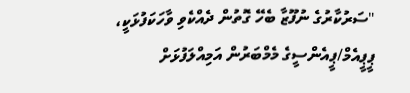"ސަރުކާރުގެ ނުފޫޒާ ބެހޭ ގޮތުން ދެއްކެވި ވާހަކަފުޅަކީ، ޕީޕީއެމް/ޕީއެންސީގެ މެމްބަރުން އަމިއްލަފުޅަށް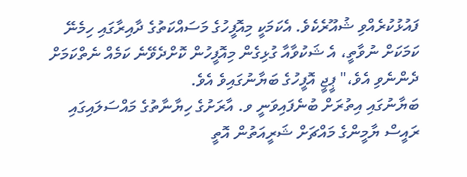ފައުޅުކުރެއްވި ޝުއޫރެކެވެ. އެކަމަކީ މިއޮފީހުގެ މަސައްކަތުގެ ދާއިރާގައި ހިމެނޭ ކަމަކަށް ނުވާތީ، އެ ޝަކުވާއާ ގުޅިގެން މިއޮފީހުން ކޮށްދެވޭނެ ކަމެއް ނެތްކަމަށް ދެންނެވި އެވެ،" ޕީޖީ އޮފީހުގެ ބަޔާނުގައިވެ އެވެ.
ބަޔާނުގައި އިތުރަށް ބުނެފައިވަނީ ވ. އާރަށުގެ ހިޔާނާތުގެ މައްސަލައިގައި ރައީސް ޔާމީންގެ މައްޗަށް ޝަރީއަތުން އޮތީ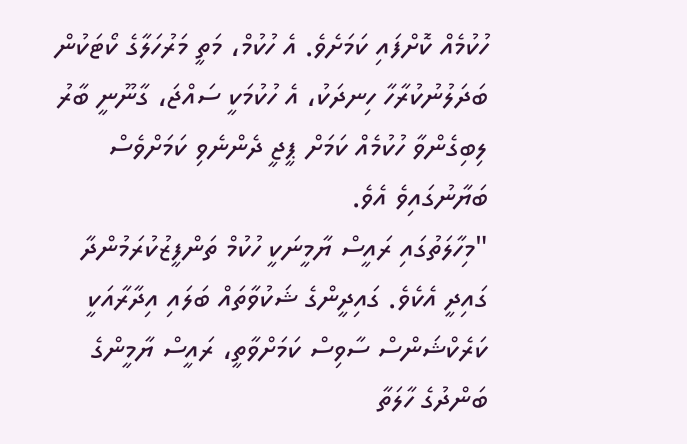ހުކުމެއް ކޮށްފައި ކަމަށެވެ. އެ ހުކުމް، މަތީ މަރުހަލާގެ ކޯޓަކުން ބަދަލުނުކުރާހާ ހިނދަކު، އެ ހުކުމަކީ ސައްޖަ، ގާނޫނީ ބާރު ލިބިގެންވާ ހުކުމެއް ކަމަށް ޕީޖީ ދެންނެވި ކަމަށްވެސް ބަޔާނުގައިވެ އެވެ.
"މިހާލަތުގައި ރައީސް ޔާމީނަކީ ހުކުމް ތަންފީޒުކުރަމުންދާ ގައިދީ އެކެވެ. ގައިދީންގެ ޝަކުވާތައް ބަލައި އިދާރާއަކީ ކަރެކްޝަންސް ސާވިސް ކަމަށްވާތީ، ރައީސް ޔާމީންގެ ބަންދުގެ ހާލަތާ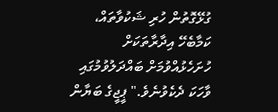ގުޅޭގޮތުން ހުރި ޝަކުވާތައް، ކަމާބެހޭ އިދާރާތަކަށް ހުށަހެޅުއްވުމަށް ބައްދަލުވުމުގައި ވާހަކަ ދެކެވުނެވެ." ޕީޖީގެ ބަޔާން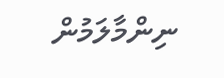ނިންމާލަމުން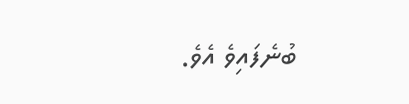ބުނެފައިވެ އެވެ.